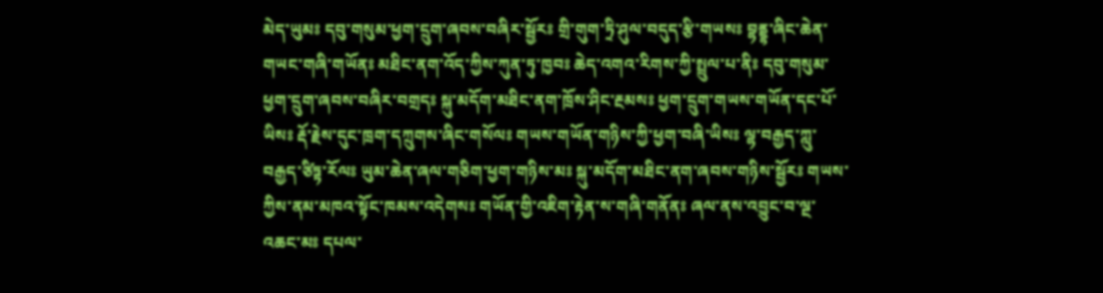མེད་ཡུམཿ དབུ་གསུམ་ཕྱག་དྲུག་ཞབས་བཞིར་སྦྱོརཿ གྲི་གུག་ཏྲི་ཤུལ་བདུད་རྩི་གཡསཿ བྷནྡྷ་ཞིང་ཆེན་གཡང་གཞི་གཡོནཿ མཐིང་ནག་འོད་ཀྱིས་ཀུན་ཏུ་ཁྱབཿ ཆེད་འགའ་རིགས་ཀྱི་སྤྲུལ་པ་ནིཿ དབུ་གསུམ་ཕྱག་དྲུག་ཞབས་བཞིར་བགྲདཿ སྐུ་མདོག་མཐིང་ནག་ཁྲོས་ཤིང་རྔམསཿ ཕྱག་དྲུག་གཡས་གཡོན་དང་པོ་ཡིསཿ རྡོ་རྗེས་དུང་ཁྲག་དཀྲུགས་ཞིང་གསོལཿ གཡས་གཡོན་གཉིས་ཀྱི་ཕྱག་བཞི་ཡིསཿ ལྷ་བརྒྱད་ཀླུ་བརྒྱད་ཙིཏྟ་རོལཿ ཡུམ་ཆེན་ཞལ་གཅིག་ཕྱག་གཉིས་མཿ སྐུ་མདོག་མཐིང་ནག་ཞབས་གཉིས་སྦྱོརཿ གཡས་ཀྱིས་ནམ་མཁའ་སྟོང་ཁམས་འདེགསཿ གཡོན་གྱི་འཇིག་རྟེན་ས་གཞི་གནོནཿ ཞལ་ནས་འབྱུང་བ་ལྔ་འཆང་མཿ དཔལ་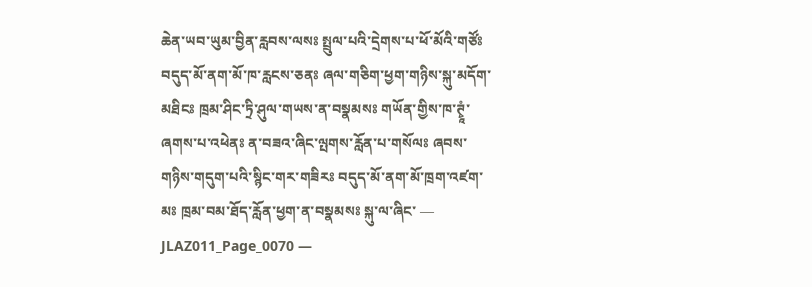ཆེན་ཡབ་ཡུམ་བྱིན་རླབས་ལསཿ སྤྲུལ་པའི་དྲེགས་པ་ཕོ་མོའི་གཙོཿ བདུད་མོ་ནག་མོ་ཁ་རླངས་ཅནཿ ཞལ་གཅིག་ཕྱག་གཉིས་སྐུ་མདོག་མཐིངཿ ཁྲམ་ཤིང་ཏྲི་ཤུལ་གཡས་ན་བསྣམསཿ གཡོན་གྱིས་ཁ་ཊྭཱཾ་ཞགས་པ་འཕེནཿ ན་བཟའ་ཞིང་ལྤགས་རློན་པ་གསོལཿ ཞབས་གཉིས་གདུག་པའི་སྙིང་གར་གཟིརཿ བདུད་མོ་ནག་མོ་ཁྲག་འཛག་མཿ ཁྲམ་བམ་ཐོད་རློན་ཕྱག་ན་བསྣམསཿ སྐུ་ལ་ཞིང་ ― JLAZ011_Page_0070 ―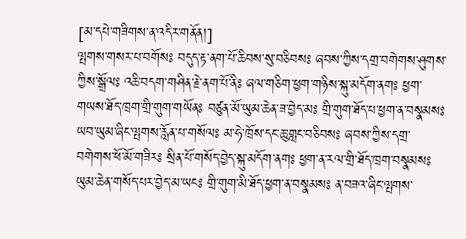[མ་དཔེ་གཟིགས་ན་འདིར་གནོན།]
ལྤགས་གསར་པ་བགོསཿ བདུད་རྟ་ནག་པོ་ཆིབས་སུ་བཅིབསཿ ཞབས་ཀྱིས་དགྲ་བགེགས་ཤུགས་ཀྱིས་སྒྲོལཿ འཆི་བདག་གཤིན་རྗེ་ནག་པོ་ནིཿ ཞལ་གཅིག་ཕྱག་གཉིས་སྐུ་མདོག་ནགཿ ཕྱག་གཡས་ཐོད་ཁྲག་གྲི་གུག་གཡོནཿ བཙུན་མོ་ཡུམ་ཆེན་ཟ་བྱེད་མཿ གྲི་གུག་ཐོད་པ་ཕྱག་ན་བསྣམསཿ ཡབ་ཡུམ་ཞིང་ལྤགས་རློན་པ་གསོལཿ མ་ཧེ་ཁྲོས་དང་ཆུ་གླང་བཅིབསཿ ཞབས་ཀྱིས་དགྲ་བགེགས་ཕོ་མོ་གཟིརཿ སྲིན་པོ་གསོད་བྱེད་སྐུ་མདོག་ནགཿ ཕྱག་ན་རལ་གྲི་ཐོད་ཁྲག་བསྣམསཿ ཡུམ་ཆེན་གསོད་པར་བྱེད་མ་ཡངཿ གྲི་གུག་མི་ཐོད་ཕྱག་ན་བསྣམསཿ ན་བཟའ་ཞིང་ལྤགས་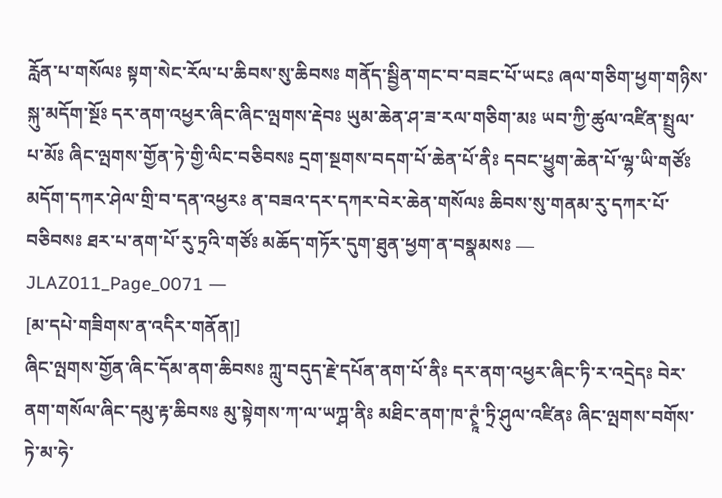རློན་པ་གསོལཿ སྟག་སེང་རོལ་པ་ཆིབས་སུ་ཆིབསཿ གནོད་སྦྱིན་གང་བ་བཟང་པོ་ཡངཿ ཞལ་གཅིག་ཕྱག་གཉིས་སྐུ་མདོག་སྔོཿ དར་ནག་འཕྱར་ཞིང་ཞིང་ལྤགས་རྡེབཿ ཡུམ་ཆེན་ཤ་ཟ་རལ་གཅིག་མཿ ཡབ་ཀྱི་ཚུལ་འཛིན་སྤྲུལ་པ་མོཿ ཞིང་ལྤགས་གྱོན་ཏེ་གྱི་ལིང་བཅིབསཿ དྲག་སྔགས་བདག་པོ་ཆེན་པོ་ནིཿ དབང་ཕྱུག་ཆེན་པོ་ལྷ་ཡི་གཙོཿ མདོག་དཀར་ཤེལ་གྲི་བ་དན་འཕྱརཿ ན་བཟའ་དར་དཀར་བེར་ཆེན་གསོལཿ ཆིབས་སུ་གནམ་རུ་དཀར་པོ་བཅིབསཿ ཐར་པ་ནག་པོ་རུ་ཏྲའི་གཙོཿ མཆོད་གཏོར་དུག་ཐུན་ཕྱག་ན་བསྣམསཿ ― JLAZ011_Page_0071 ―
[མ་དཔེ་གཟིགས་ན་འདིར་གནོན།]
ཞིང་ལྤགས་གྱོན་ཞིང་དོམ་ནག་ཆིབསཿ ཀླུ་བདུད་རྗེ་དཔོན་ནག་པོ་ནིཿ དར་ནག་འཕྱར་ཞིང་ཏི་ར་འདྲེདཿ བེར་ནག་གསོལ་ཞིང་དམུ་རྟ་ཆིབསཿ མུ་སྟེགས་ཀ་ལ་ཡཀྴ་ནིཿ མཐིང་ནག་ཁ་ཊྭཱཾ་ཏྲི་ཤུལ་འཛིནཿ ཞིང་ལྤགས་བགོས་ཏེ་མ་ཧེ་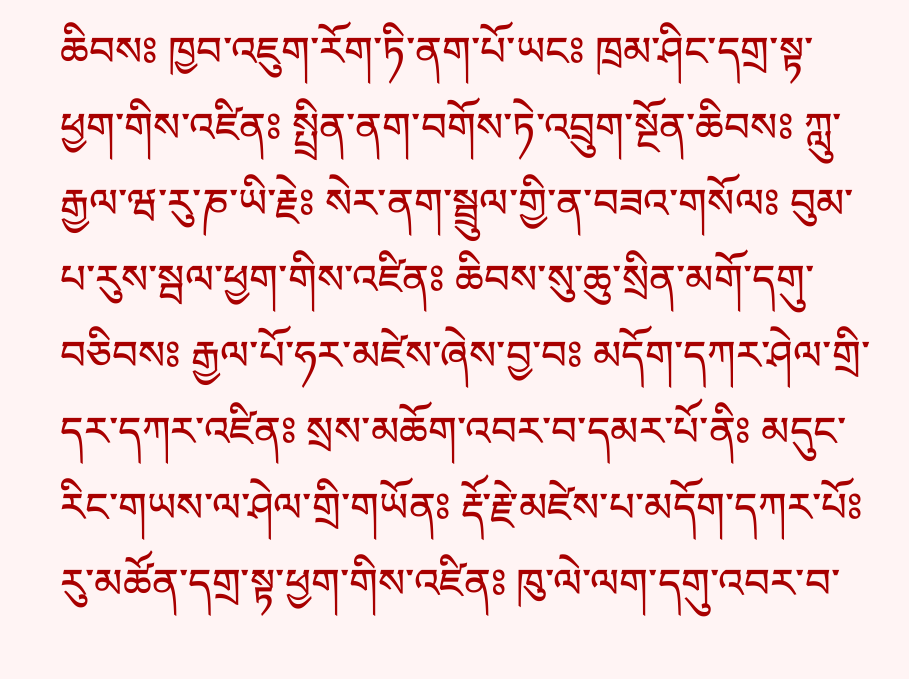ཆིབསཿ ཁྱབ་འཇུག་རོག་ཏི་ནག་པོ་ཡངཿ ཁྲམ་ཤིང་དགྲ་སྟ་ཕྱག་གིས་འཛིནཿ སྤྲིན་ནག་བགོས་ཏེ་འབྲུག་སྔོན་ཆིབསཿ ཀླུ་རྒྱལ་ཝ་རུ་ཎ་ཡི་རྗེཿ སེར་ནག་སྦྲུལ་གྱི་ན་བཟའ་གསོལཿ བུམ་པ་རུས་སྦལ་ཕྱག་གིས་འཛིནཿ ཆིབས་སུ་ཆུ་སྲིན་མགོ་དགུ་བཅིབསཿ རྒྱལ་པོ་ཧར་མཛེས་ཞེས་བྱ་བཿ མདོག་དཀར་ཤེལ་གྲི་དར་དཀར་འཛིནཿ སྲས་མཆོག་འབར་བ་དམར་པོ་ནིཿ མདུང་རིང་གཡས་ལ་ཤེལ་གྲི་གཡོནཿ རྡོ་རྗེ་མཛེས་པ་མདོག་དཀར་པོཿ རུ་མཚོན་དགྲ་སྟ་ཕྱག་གིས་འཛིནཿ ཁུ་ལེ་ལག་དགུ་འབར་བ་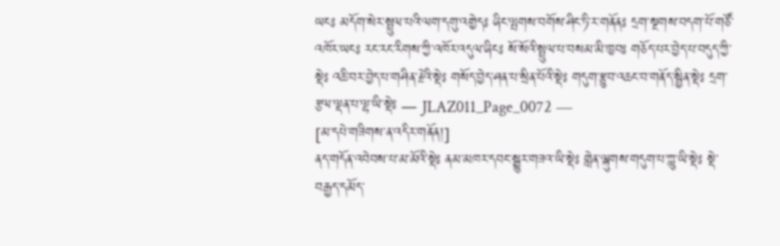ཡངཿ མདོག་སེར་སྤྲུལ་པའི་ལག་དགུ་འགྱེདཿ ཞིང་ལྤགས་བགོས་ཤིང་ཏི་ར་གནོནཿ དྲག་སྔགས་བདག་པོ་གཙོ་འཁོར་ཡངཿ རང་རང་རིགས་ཀྱི་འཁོར་འདུལ་ཞིངཿ སོ་སོའི་སྤྲུལ་པ་བསམ་མི་ཁྱབཿ གཅོད་པར་བྱེད་པ་བདུད་ཀྱི་སྡེཿ འཆི་བར་བྱེད་པ་གཤིན་རྗེའི་སྡེཿ གསོད་བྱེད་ཤན་པ་སྲིན་པོའི་སྡེཿ གདུག་རྩུབ་འཆང་བ་གནོད་སྦྱིན་སྡེཿ དྲག་རྩལ་ལྡན་པ་ལྷ་ཡི་སྡེཿ ― JLAZ011_Page_0072 ―
[མ་དཔེ་གཟིགས་ན་འདིར་གནོན།]
ནད་གདོན་འབེབས་པ་མ་མོའི་སྡེཿ ནམ་མཁར་དབང་སྒྱུར་གཟའ་ཡི་སྡེཿ གླེན་ལྐུགས་གདུག་པ་ཀླུ་ཡི་སྡེཿ སྡེ་བརྒྱད་དམོད་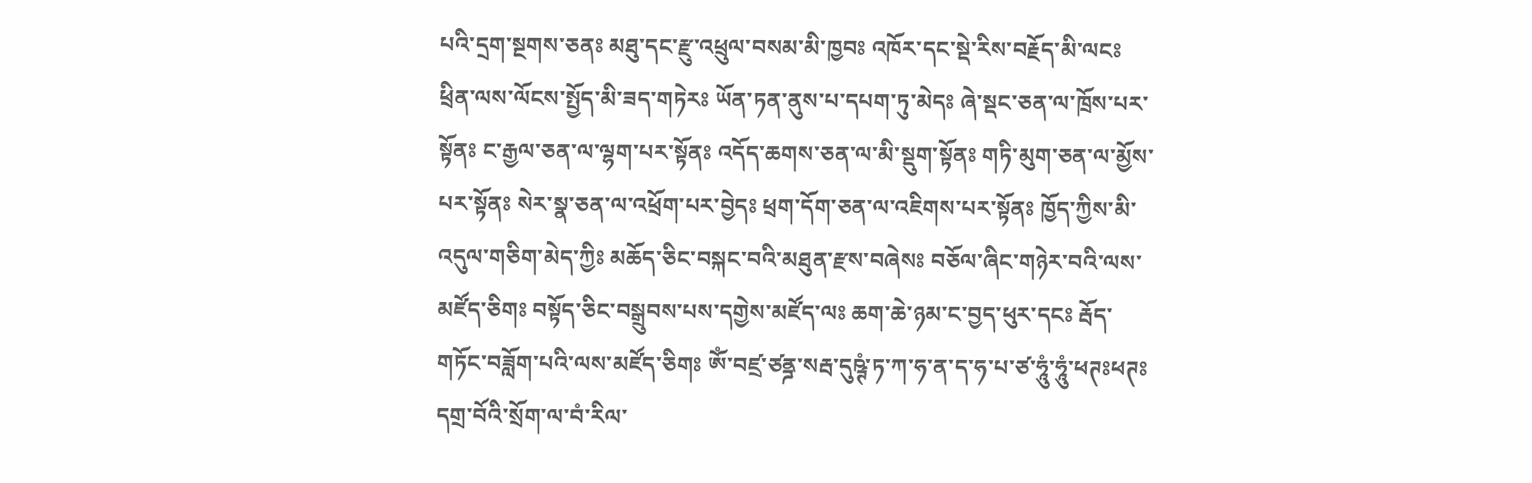པའི་དྲག་སྔགས་ཅནཿ མཐུ་དང་རྫུ་འཕྲུལ་བསམ་མི་ཁྱབཿ འཁོར་དང་སྡེ་རིས་བརྗོད་མི་ལངཿ ཕྲིན་ལས་ལོངས་སྤྱོད་མི་ཟད་གཏེརཿ ཡོན་ཏན་ནུས་པ་དཔག་ཏུ་མེདཿ ཞེ་སྡང་ཅན་ལ་ཁྲོས་པར་སྟོནཿ ང་རྒྱལ་ཅན་ལ་ལྷག་པར་སྟོནཿ འདོད་ཆགས་ཅན་ལ་མི་སྡུག་སྟོནཿ གཏི་མུག་ཅན་ལ་མྱོས་པར་སྟོནཿ སེར་སྣ་ཅན་ལ་འཕྲོག་པར་བྱེདཿ ཕྲག་དོག་ཅན་ལ་འཇིགས་པར་སྟོནཿ ཁྱོད་ཀྱིས་མི་འདུལ་གཅིག་མེད་ཀྱིཿ མཆོད་ཅིང་བསྐང་བའི་མཐུན་རྫས་བཞེསཿ བཅོལ་ཞིང་གཉེར་བའི་ལས་མཛོད་ཅིགཿ བསྟོད་ཅིང་བསྒྲུབས་པས་དགྱེས་མཛོད་ལཿ ཆག་ཆེ་ཉམ་ང་བྱད་ཕུར་དངཿ རྦོད་གཏོང་བཟློག་པའི་ལས་མཛོད་ཅིགཿ ཨོཾ་བཛྲ་ཙནྜ་སརྦ་དུཥྚཾ་ཏ་ཀ་ཧ་ན་ད་ཧ་པ་ཙ་ཧཱུཾ་ཧཱུཾ་ཕཊཿཕཊཿ དགྲ་བོའི་སྲོག་ལ་བཾ་རིལ་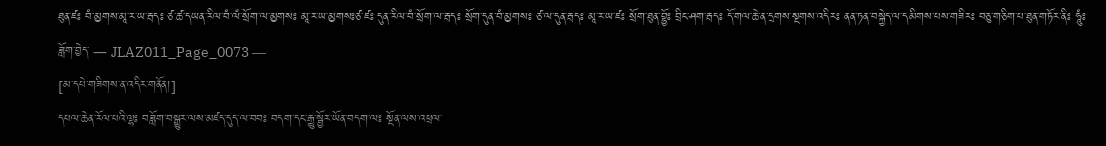ཐུན་ཛཿ བཾ་མྱགས་མཱ་ར་ཡ་རྦདཿ ཙ་ཚ་དཡན་རིལ་བཾ་ལཾ་སྲོག་ལ་མྱགསཿ མཱ་ར་ཡ་མྱགསཿཙ་ཛཿ དུན་རིལ་བཾ་སྲོག་ལ་རྦདཿ སྲོག་དུན་བཾ་མྱགསཿ ཙ་ལ་དུན་རྦདཿ མཱ་ར་ཡ་ཛཿ སྲོག་ཐུན་བྷྱོཿ བྲིང་ཤག་རྦདཿ དོ་གལ་ཆེ་ན་དྲགས་སྔགས་འདིརཿ ནན་ཏན་བསྐྱེད་ལ་དམིགས་པས་གཟིརཿ བཅུ་གཅིག་པ་ཐུན་གཏོར་ནིཿ ཧཱུཾཿ ཟློག་བྱེད་ ― JLAZ011_Page_0073 ―
[མ་དཔེ་གཟིགས་ན་འདིར་གནོན།]
དཔལ་ཆེན་རོལ་པའི་ལྷཿ བཟློག་བསྒྱུར་ལས་མཛད་དུད་ལ་བབཿ བདག་དང་རྒྱུ་སྦྱོར་ཡོན་བདག་ལཿ སྔོན་ལས་འཕྲལ་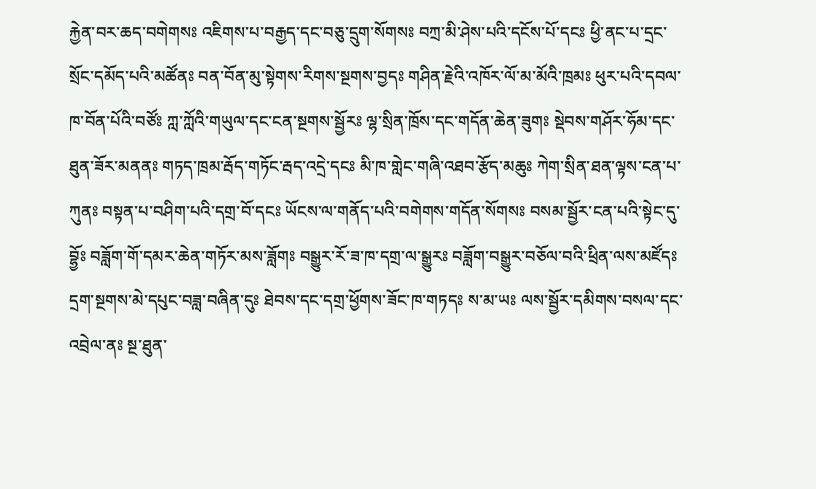རྐྱེན་བར་ཆད་བགེགསཿ འཇིགས་པ་བརྒྱད་དང་བཅུ་དྲུག་སོགསཿ བཀྲ་མི་ཤེས་པའི་དངོས་པོ་དངཿ ཕྱི་ནང་པ་དྲང་སྲོང་དམོད་པའི་མཚོནཿ བན་བོན་མུ་སྟེགས་རིགས་སྔགས་བྱདཿ གཤིན་རྗེའི་འཁོར་ལོ་མ་མོའི་ཁྲམཿ ཕུར་པའི་དབལ་ཁ་བོན་པོའི་བཙོཿ ཀླ་ཀློའི་གཡུལ་དང་ངན་སྔགས་སྦྱོརཿ ལྷ་སྲིན་ཁྲོས་དང་གདོན་ཆེན་ཟུགཿ སྡེབས་གཤོར་ཧོམ་དང་ཐུན་ཟོར་མནནཿ གཏད་ཁྲམ་རྦོད་གཏོང་རྦད་འདྲེ་དངཿ མི་ཁ་གླེང་གཞི་འཐབ་རྩོད་མཆུཿ ཀེག་སྲིན་ཐན་ལྟས་ངན་པ་ཀུནཿ བསྟན་པ་བཤིག་པའི་དགྲ་བོ་དངཿ ཡོངས་ལ་གནོད་པའི་བགེགས་གདོན་སོགསཿ བསམ་སྦྱོར་ངན་པའི་སྟེང་དུ་བྷྱོཿ བཟློག་གོ་དམར་ཆེན་གཏོར་མས་ཟློགཿ བསྒྱུར་རོ་ཟ་ཁ་དགྲ་ལ་སྒྱུརཿ བཟློག་བསྒྱུར་བཅོལ་བའི་ཕྲིན་ལས་མཛོདཿ དྲག་སྔགས་མེ་དཔུང་བཟླ་བཞིན་དུཿ ཐེབས་དང་དགྲ་ཕྱོགས་ཟོང་ཁ་གཏདཿ ས་མ་ཡཿ ལས་སྦྱོར་དམིགས་བསལ་དང་འབྲེལ་ནཿ སྔ་ཐུན་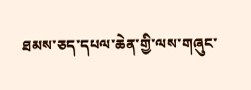ཐམས་ཅད་དཔལ་ཆེན་གྱི་ལས་གཞུང་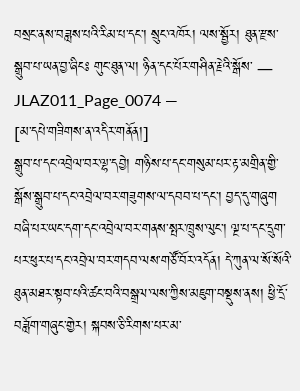བསྲང་ནས་བཟླས་པའི་རིམ་པ་དང་། སྲུང་འཁོར། ལས་སྦྱོར། ཐུན་རྫས་སྒྲུབ་པ་ཡན་བྱ་ཞིངཿ གུང་ཐུན་ལ། ཉིན་དང་པོར་གཤིན་རྗེའི་སྒོས་ ― JLAZ011_Page_0074 ―
[མ་དཔེ་གཟིགས་ན་འདིར་གནོན།]
སྒྲུབ་པ་དང་འབྲེལ་བར་ལྷ་དབྱེ། གཉིས་པ་དང་གསུམ་པར་རྟ་མགྲིན་གྱི་སྒོས་སྒྲུབ་པ་དང་འབྲེལ་བར་གཟུགས་ལ་དབབ་པ་དང་། བྱད་དུ་གཞུག བཞི་པར་ཡང་དག་དང་འབྲེལ་བར་གནས་སྤར་ཁྲུས་ལུང་། ལྔ་པ་དང་དྲུག་པར་ཕུར་པ་དང་འབྲེལ་བར་གདབ་ལས་གཙོ་བོར་འདོན། དེ་ཀུན་ལ་སོ་སོའི་ཐུན་མཐར་སྟབ་པའི་ཚང་བའི་བསྒྲལ་ལས་ཀྱིས་མཇུག་བསྡུས་ནས། ཕྱི་དྲོ་བཟློག་གཞུང་གྱེར། སྐབས་ཅི་རིགས་པར་མ་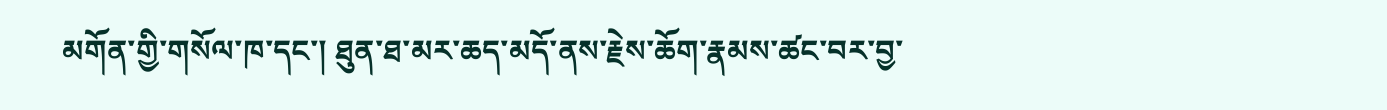མགོན་གྱི་གསོལ་ཁ་དང་། ཐུན་ཐ་མར་ཆད་མདོ་ནས་རྗེས་ཆོག་རྣམས་ཚང་བར་བྱ་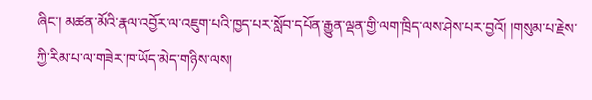ཞིང་། མཚན་མོའི་རྣལ་འབྱོར་ལ་འཇུག་པའི་ཁྱད་པར་སློབ་དཔོན་རྒྱུན་ལྡན་གྱི་ལག་ཁྲིད་ལས་ཤེས་པར་བྱའོ། །གསུམ་པ་རྗེས་ཀྱི་རིམ་པ་ལ་གཟེར་ཁ་ཡོད་མེད་གཉིས་ལས།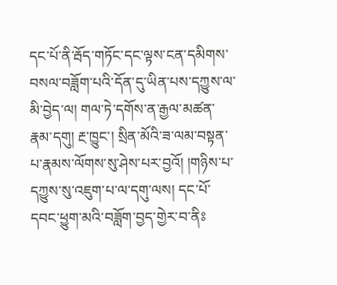དང་པོ་ནི་རྦོད་གཏོང་དང་ལྟས་ངན་དམིགས་བསལ་བཟློག་པའི་དོན་དུ་ཡིན་པས་དཀྱུས་ལ་མི་བྱེད་ལ། གལ་ཏེ་དགོས་ན་རྒྱལ་མཚན་རྣམ་དགུ། རྔ་ཁྱུང་། སྲིན་མོའི་ཟ་ལམ་བསྟན་པ་རྣམས་ལོགས་སུ་ཤེས་པར་བྱའོ། །གཉིས་པ་དཀྱུས་སུ་འཇུག་པ་ལ་དགུ་ལས། དང་པོ་དབང་ཕྱུག་མའི་བཟློག་བྱད་གྱེར་བ་ནིཿ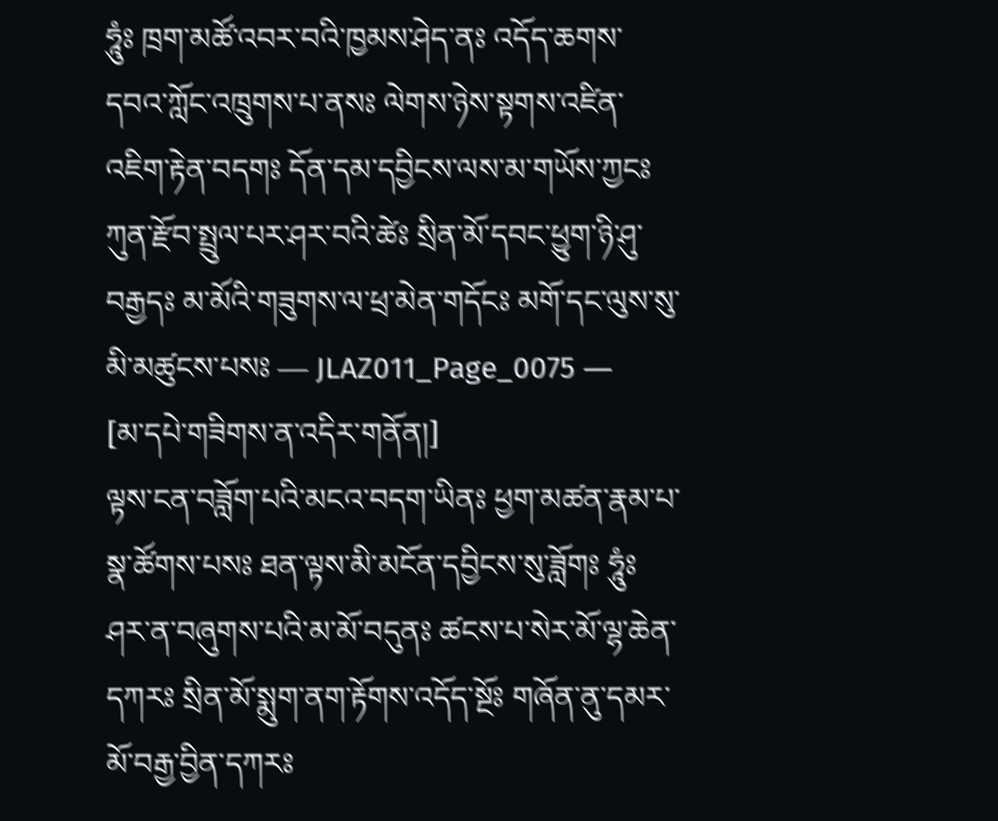ཧཱུཾཿ ཁྲག་མཚོ་འབར་བའི་ཁྱམས་ཤེད་ནཿ འདོད་ཆགས་དབའ་ཀློང་འཁྲུགས་པ་ནསཿ ལེགས་ཉེས་སྟགས་འཛིན་འཇིག་རྟེན་བདགཿ དོན་དམ་དབྱིངས་ལས་མ་གཡོས་ཀྱངཿ ཀུན་རྫོབ་སྤྲུལ་པར་ཤར་བའི་ཚེཿ སྲིན་མོ་དབང་ཕྱུག་ཉི་ཤུ་བརྒྱདཿ མ་མོའི་གཟུགས་ལ་ཕྲ་མེན་གདོངཿ མགོ་དང་ལུས་སུ་མི་མཚུངས་པསཿ ― JLAZ011_Page_0075 ―
[མ་དཔེ་གཟིགས་ན་འདིར་གནོན།]
ལྟས་ངན་བཟློག་པའི་མངའ་བདག་ཡིནཿ ཕྱག་མཚན་རྣམ་པ་སྣ་ཚོགས་པསཿ ཐན་ལྟས་མི་མངོན་དབྱིངས་སུ་ཟློགཿ ཧཱུཾཿ ཤར་ན་བཞུགས་པའི་མ་མོ་བདུནཿ ཚངས་པ་སེར་མོ་ལྷ་ཆེན་དཀརཿ སྲིན་མོ་སྨུག་ནག་རྟོགས་འདོད་སྔོཿ གཞོན་ནུ་དམར་མོ་བརྒྱ་བྱིན་དཀརཿ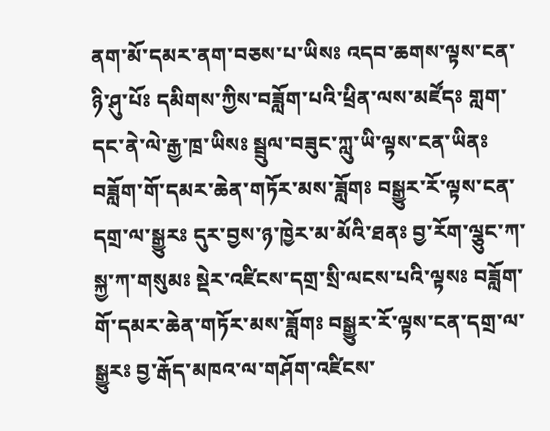ནག་མོ་དམར་ནག་བཅས་པ་ཡིསཿ འདབ་ཆགས་ལྟས་ངན་ཉི་ཤུ་པོཿ དམིགས་ཀྱིས་བཟློག་པའི་ཕྲིན་ལས་མཛོདཿ གླག་དང་ནེ་ལེ་རྒྱ་ཁྲ་ཡིསཿ སྦྲུལ་བཟུང་ཀླུ་ཡི་ལྟས་ངན་ཡིནཿ བཟློག་གོ་དམར་ཆེན་གཏོར་མས་ཟློགཿ བསྒྱུར་རོ་ལྟས་ངན་དགྲ་ལ་སྒྱུརཿ དུར་བྱས་ཉ་ཁྱེར་མ་མོའི་ཐནཿ བྱ་རོག་ལྕུང་ཀ་སྐྱ་ཀ་གསུམཿ སྡེར་འཛིངས་དགྲ་སྲི་ལངས་པའི་ལྟསཿ བཟློག་གོ་དམར་ཆེན་གཏོར་མས་ཟློགཿ བསྒྱུར་རོ་ལྟས་ངན་དགྲ་ལ་སྒྱུརཿ བྱ་རྒོད་མཁའ་ལ་གཤོག་འཛིངས་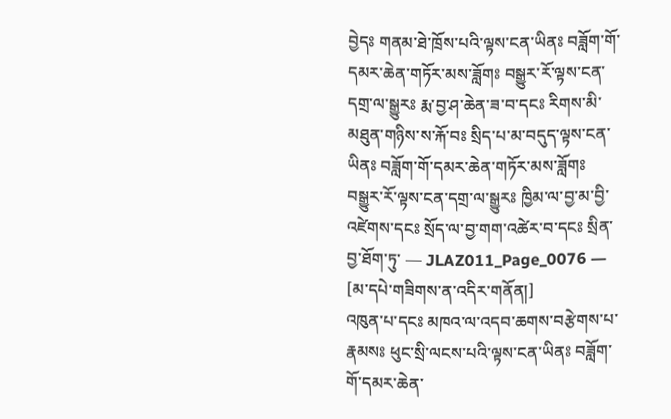བྱེདཿ གནམ་ཐེ་ཁྲོས་པའི་ལྟས་ངན་ཡིནཿ བཟློག་གོ་དམར་ཆེན་གཏོར་མས་ཟློགཿ བསྒྱུར་རོ་ལྟས་ངན་དགྲ་ལ་སྒྱུརཿ རྨ་བྱ་ཤ་ཆེན་ཟ་བ་དངཿ རིགས་མི་མཐུན་གཉིས་ས་རྐོ་བཿ སྲིད་པ་མ་བདུད་ལྟས་ངན་ཡིནཿ བཟློག་གོ་དམར་ཆེན་གཏོར་མས་ཟློགཿ བསྒྱུར་རོ་ལྟས་ངན་དགྲ་ལ་སྒྱུརཿ ཁྱིམ་ལ་བྱ་མ་བྱི་འཛེགས་དངཿ སྲོད་ལ་བྱ་གག་འཚེར་བ་དངཿ སྲིན་བྱ་ཐོག་ཏུ་ ― JLAZ011_Page_0076 ―
[མ་དཔེ་གཟིགས་ན་འདིར་གནོན།]
འཁུན་པ་དངཿ མཁའ་ལ་འདབ་ཆགས་བརྩེགས་པ་རྣམསཿ ཕུང་སྲི་ལངས་པའི་ལྟས་ངན་ཡིནཿ བཟློག་གོ་དམར་ཆེན་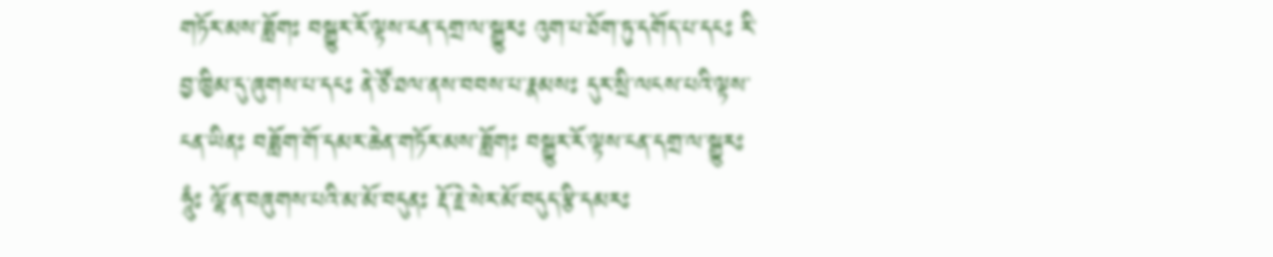གཏོར་མས་ཟློགཿ བསྒྱུར་རོ་ལྟས་ངན་དགྲ་ལ་སྒྱུརཿ འུག་པ་ཐོག་ཏུ་དགོད་པ་དངཿ རི་བྱ་ཁྱིམ་དུ་ཞུགས་པ་དངཿ ནེ་ཙོ་ཐལ་ནས་བབས་པ་རྣམསཿ དུར་སྲི་ལངས་པའི་ལྟས་ངན་ཡིནཿ བཟློག་གོ་དམར་ཆེན་གཏོར་མས་ཟློགཿ བསྒྱུར་རོ་ལྟས་ངན་དགྲ་ལ་སྒྱུརཿ ཧཱུཾཿ ལྷོ་ན་བཞུགས་པའི་མ་མོ་བདུནཿ རྡོ་རྗེ་སེར་མོ་བདུད་རྩི་དམརཿ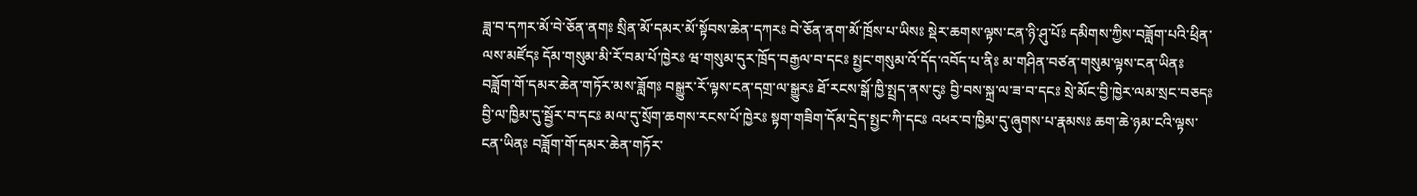ཟླ་བ་དཀར་མོ་བེ་ཅོན་ནགཿ སྲིན་མོ་དམར་མོ་སྟོབས་ཆེན་དཀརཿ བེ་ཅོན་ནག་མོ་ཁྲོས་པ་ཡིསཿ སྡེར་ཆགས་ལྟས་ངན་ཉི་ཤུ་པོཿ དམིགས་ཀྱིས་བཟློག་པའི་ཕྲིན་ལས་མཛོདཿ དོམ་གསུམ་མི་རོ་བམ་པོ་ཁྱེརཿ ཝ་གསུམ་དུར་ཁྲོད་བརྒྱལ་བ་དངཿ སྤྱང་གསུམ་འོ་དོད་འབོད་པ་ནིཿ མ་གཤིན་བཙན་གསུམ་ལྟས་ངན་ཡིནཿ བཟློག་གོ་དམར་ཆེན་གཏོར་མས་ཟློགཿ བསྒྱུར་རོ་ལྟས་ངན་དགྲ་ལ་སྒྱུརཿ ཐོ་རངས་སྒོ་ཁྱི་སྤྲད་ནས་ངུཿ བྱི་བས་སྐྲ་ལ་ཟ་བ་དངཿ སྲེ་མོང་བྱི་ཁྱེར་ལམ་སྲང་བཅདཿ བྱི་ལ་ཁྱིམ་དུ་སྦྱོར་བ་དངཿ མལ་དུ་སྲོག་ཆགས་རངས་པོ་ཁྱེརཿ སྟག་གཟིག་དོམ་དྲེད་སྤྱང་ཀི་དངཿ འཕར་བ་ཁྱིམ་དུ་ཞུགས་པ་རྣམསཿ ཆག་ཆེ་ཉམ་ངའི་ལྟས་ངན་ཡིནཿ བཟློག་གོ་དམར་ཆེན་གཏོར་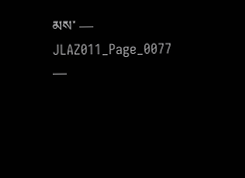མས་ ― JLAZ011_Page_0077 ―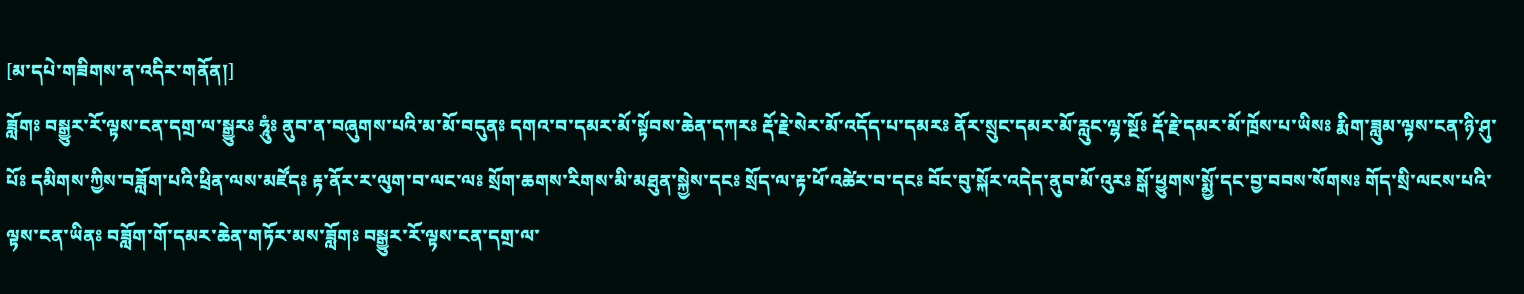[མ་དཔེ་གཟིགས་ན་འདིར་གནོན།]
ཟློགཿ བསྒྱུར་རོ་ལྟས་ངན་དགྲ་ལ་སྒྱུརཿ ཧཱུཾཿ ནུབ་ན་བཞུགས་པའི་མ་མོ་བདུནཿ དགའ་བ་དམར་མོ་སྟོབས་ཆེན་དཀརཿ རྡོ་རྗེ་སེར་མོ་འདོད་པ་དམརཿ ནོར་སྲུང་དམར་མོ་རླུང་ལྷ་སྔོཿ རྡོ་རྗེ་དམར་མོ་ཁྲོས་པ་ཡིསཿ རྨིག་ཟླུམ་ལྟས་ངན་ཉི་ཤུ་པོཿ དམིགས་ཀྱིས་བཟློག་པའི་ཕྲིན་ལས་མཛོདཿ རྟ་ནོར་ར་ལུག་བ་ལང་ལཿ སྲོག་ཆགས་རིགས་མི་མཐུན་སྐྱེས་དངཿ སྲོད་ལ་རྟ་ཕོ་འཚེར་བ་དངཿ བོང་བུ་སྐོར་འདེད་ནུབ་མོ་འུརཿ སྒོ་ཕྱུགས་སྨྱོ་དང་བྱ་བབས་སོགསཿ གོད་སྲི་ལངས་པའི་ལྟས་ངན་ཡིནཿ བཟློག་གོ་དམར་ཆེན་གཏོར་མས་ཟློགཿ བསྒྱུར་རོ་ལྟས་ངན་དགྲ་ལ་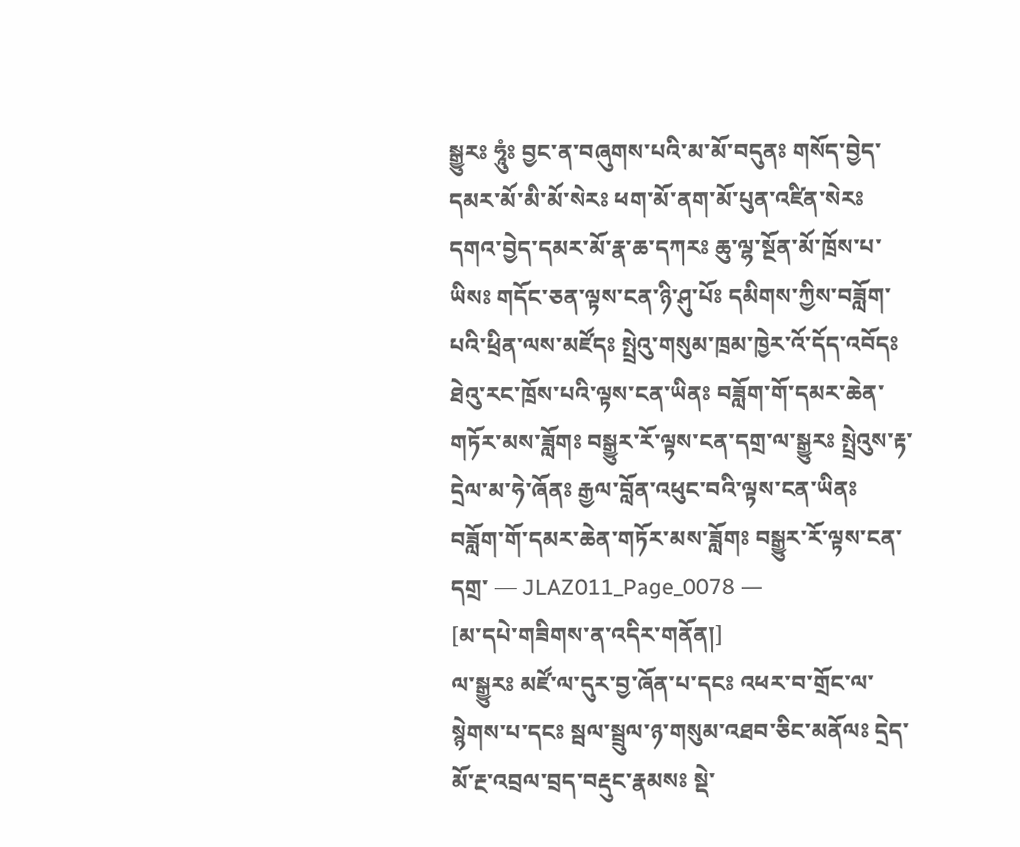སྒྱུརཿ ཧཱུཾཿ བྱང་ན་བཞུགས་པའི་མ་མོ་བདུནཿ གསོད་བྱེད་དམར་མོ་མི་མོ་སེརཿ ཕག་མོ་ནག་མོ་པུན་འཛིན་སེརཿ དགའ་བྱེད་དམར་མོ་རྣ་ཆ་དཀརཿ ཆུ་ལྷ་སྔོན་མོ་ཁྲོས་པ་ཡིསཿ གདོང་ཅན་ལྟས་ངན་ཉི་ཤུ་པོཿ དམིགས་ཀྱིས་བཟློག་པའི་ཕྲིན་ལས་མཛོདཿ སྤྲེའུ་གསུམ་ཁྲམ་ཁྱེར་འོ་དོད་འབོདཿ ཐེའུ་རང་ཁྲོས་པའི་ལྟས་ངན་ཡིནཿ བཟློག་གོ་དམར་ཆེན་གཏོར་མས་ཟློགཿ བསྒྱུར་རོ་ལྟས་ངན་དགྲ་ལ་སྒྱུརཿ སྤྲེའུས་རྟ་དྲེལ་མ་ཧེ་ཞོནཿ རྒྱལ་བློན་འཕུང་བའི་ལྟས་ངན་ཡིནཿ བཟློག་གོ་དམར་ཆེན་གཏོར་མས་ཟློགཿ བསྒྱུར་རོ་ལྟས་ངན་དགྲ་ ― JLAZ011_Page_0078 ―
[མ་དཔེ་གཟིགས་ན་འདིར་གནོན།]
ལ་སྒྱུརཿ མཛོ་ལ་དུར་བྱ་ཞོན་པ་དངཿ འཕར་བ་གྲོང་ལ་སྙེགས་པ་དངཿ སྦལ་སྦྲུལ་ཉ་གསུམ་འཐབ་ཅིང་མནོལཿ དྲེད་མོ་རྔ་འབྲལ་བྲད་བརྡུང་རྣམསཿ སྡེ་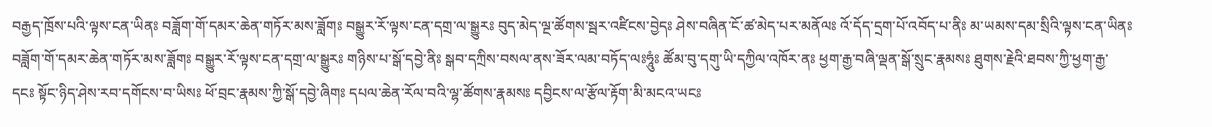བརྒྱད་ཁྲོས་པའི་ལྟས་ངན་ཡིནཿ བཟློག་གོ་དམར་ཆེན་གཏོར་མས་ཟློགཿ བསྒྱུར་རོ་ལྟས་ངན་དགྲ་ལ་སྒྱུརཿ བུད་མེད་ལྔ་ཚོགས་སྦར་འཛིངས་བྱེདཿ ཤེས་བཞིན་ངོ་ཚ་མེད་པར་མནོལཿ འོ་དོད་དྲག་པོ་འབོད་པ་ནིཿ མ་ཡམས་དམ་སྲིའི་ལྟས་ངན་ཡིནཿ བཟློག་གོ་དམར་ཆེན་གཏོར་མས་ཟློགཿ བསྒྱུར་རོ་ལྟས་ངན་དགྲ་ལ་སྒྱུརཿ གཉིས་པ་སྒོ་དབྱེ་ནིཿ སྒབ་དཀྲིས་བསལ་ནས་ཟོར་ལམ་བཏོད་ལཿཧཱུཾཿ ཚོམ་བུ་དགུ་ཡི་དཀྱིལ་འཁོར་ནཿ ཕྱག་རྒྱ་བཞི་ལྡན་སྒོ་སྲུང་རྣམསཿ ཐུགས་རྗེའི་ཐབས་ཀྱི་ཕྱག་རྒྱ་དངཿ སྟོང་ཉིད་ཤེས་རབ་དགོངས་བ་ཡིསཿ ཕོ་བྲང་རྣམས་ཀྱི་སྒོ་དབྱེ་ཞིགཿ དཔལ་ཆེན་རོལ་བའི་ལྷ་ཚོགས་རྣམསཿ དབྱིངས་ལ་རྩོལ་རྟོག་མི་མངའ་ཡངཿ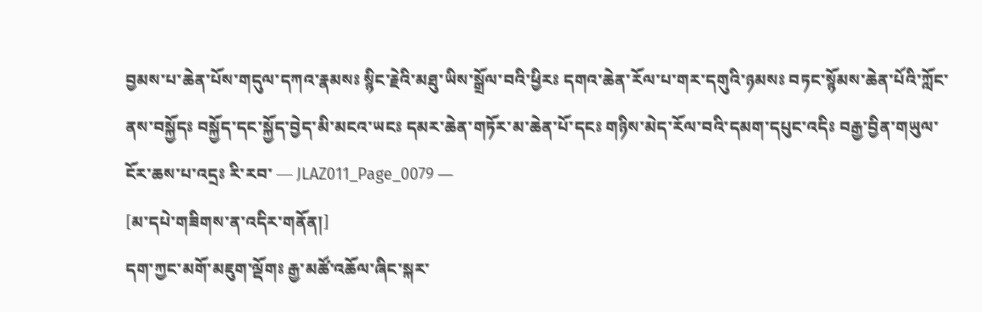བྱམས་པ་ཆེན་པོས་གདུལ་དཀའ་རྣམསཿ སྙིང་རྗེའི་མཐུ་ཡིས་སྒྲོལ་བའི་ཕྱིརཿ དགའ་ཆེན་རོལ་པ་གར་དགུའི་ཉམསཿ བཏང་སྙོམས་ཆེན་པོའི་ཀློང་ནས་བསྐྱོདཿ བསྐྱོད་དང་སྐྱོད་བྱེད་མི་མངའ་ཡངཿ དམར་ཆེན་གཏོར་མ་ཆེན་པོ་དངཿ གཉིས་མེད་རོལ་བའི་དམག་དཔུང་འདིཿ བརྒྱ་བྱིན་གཡུལ་ངོར་ཆས་པ་འདྲཿ རི་རབ་ ― JLAZ011_Page_0079 ―
[མ་དཔེ་གཟིགས་ན་འདིར་གནོན།]
དག་ཀྱང་མགོ་མཇུག་ལྡོགཿ རྒྱ་མཚོ་འཆོལ་ཞིང་སྐར་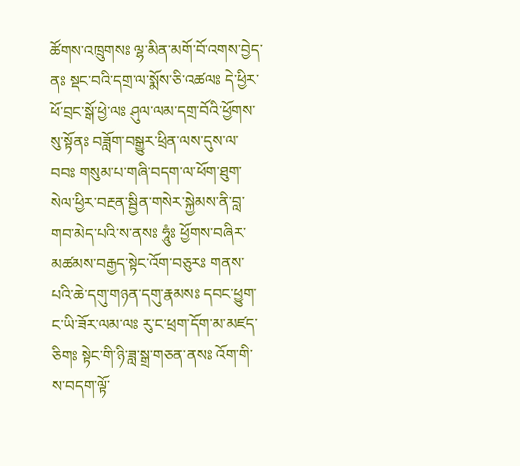ཚོགས་འཁྲུགསཿ ལྷ་མིན་མགོ་བོ་འགས་བྱེད་ནཿ སྡང་བའི་དགྲ་ལ་སྨོས་ཅི་འཚལཿ དེ་ཕྱིར་ཕོ་བྲང་སྒོ་ཕྱེ་ལཿ ཤུལ་ལམ་དགྲ་བོའི་ཕྱོགས་སུ་སྟོནཿ བཟློག་བསྒྱུར་ཕྲིན་ལས་དུས་ལ་བབཿ གསུམ་པ་གཞི་བདག་ལ་ཕོག་ཐུག་སེལ་ཕྱིར་བརྔན་སྦྱིན་གསེར་སྐྱེམས་ནི་བླ་གབ་མེད་པའི་ས་ནསཿ ཧཱུཾཿ ཕྱོགས་བཞིར་མཚམས་བརྒྱད་སྟེང་འོག་བཅུརཿ གནས་པའི་ཆེ་དགུ་གཉན་དགུ་རྣམསཿ དབང་ཕྱུག་ང་ཡི་ཟོར་ལམ་ལཿ རུ་ང་ཕྲག་དོག་མ་མཛད་ཅིགཿ སྟེང་གི་ཉི་ཟླ་སྒྲ་གཅན་ནསཿ འོག་གི་ས་བདག་ལྟོ་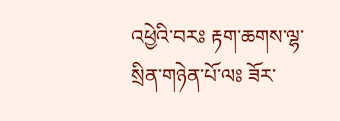འཕྱེའི་བརཿ རྟག་ཆགས་ལྷ་སྲིན་གཉེན་པོ་ལཿ ཟོར་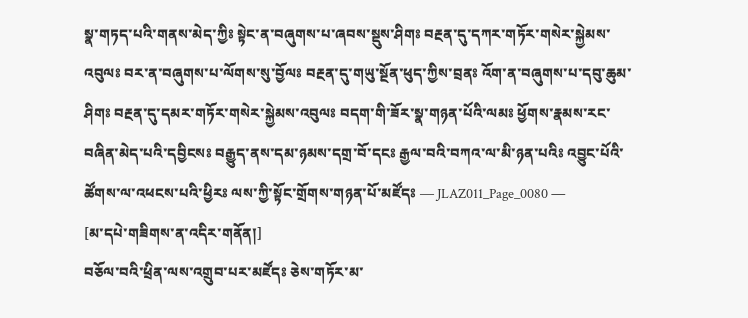སྣ་གཏད་པའི་གནས་མེད་ཀྱིཿ སྟེང་ན་བཞུགས་པ་ཞབས་སྡུས་ཤིགཿ བརྔན་དུ་དཀར་གཏོར་གསེར་སྐྱེམས་འབུལཿ བར་ན་བཞུགས་པ་ལོགས་སུ་བྱོལཿ བརྔན་དུ་གཡུ་སྔོན་ཕུད་ཀྱིས་བྲནཿ འོག་ན་བཞུགས་པ་དབུ་ཆུམ་ཤིགཿ བརྔན་དུ་དམར་གཏོར་གསེར་སྐྱེམས་འབུལཿ བདག་གི་ཟོར་སྣ་གཉན་པོའི་ལམཿ ཕྱོགས་རྣམས་རང་བཞིན་མེད་པའི་དབྱིངསཿ བརྒྱུད་ནས་དམ་ཉམས་དགྲ་བོ་དངཿ རྒྱལ་བའི་བཀའ་ལ་མི་ཉན་པའིཿ འབྱུང་པོའི་ཚོགས་ལ་འཕངས་པའི་ཕྱིརཿ ལས་ཀྱི་སྟོང་གྲོགས་གཉན་པོ་མཛོདཿ ― JLAZ011_Page_0080 ―
[མ་དཔེ་གཟིགས་ན་འདིར་གནོན།]
བཅོལ་བའི་ཕྲིན་ལས་འགྲུབ་པར་མཛོདཿ ཅེས་གཏོར་མ་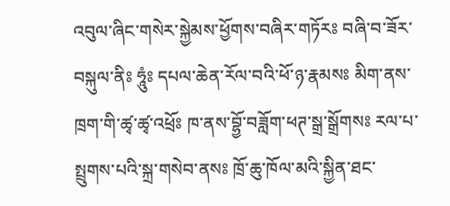འབུལ་ཞིང་གསེར་སྐྱེམས་ཕྱོགས་བཞིར་གཏོརཿ བཞི་བ་ཟོར་བསྐུལ་ནིཿ ཧཱུཾཿ དཔལ་ཆེན་རོལ་བའི་ཕོ་ཉ་རྣམསཿ མིག་ནས་ཁྲག་གི་ཚྭ་ཚྭ་འཕྲོཿ ཁ་ནས་བྷྱོ་བཟློག་ཕཊ་སྒྲ་སྒྲོགསཿ རལ་པ་སྤྲུགས་པའི་སྐྲ་གསེབ་ནསཿ ཁྲོ་ཆུ་ཁོལ་མའི་སྐྱིན་ཐང་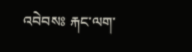འབེབསཿ རྐང་ལག་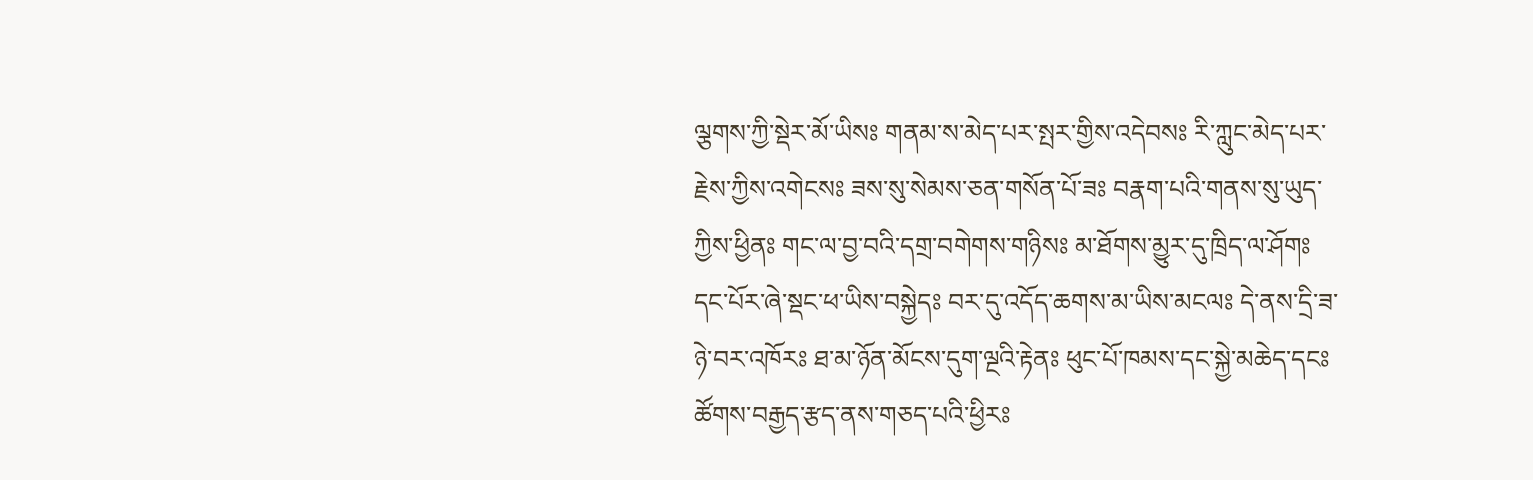ལྕགས་ཀྱི་སྡེར་མོ་ཡིསཿ གནམ་ས་མེད་པར་སྤར་གྱིས་འདེབསཿ རི་ཀླུང་མེད་པར་རྗེས་ཀྱིས་འགེངསཿ ཟས་སུ་སེམས་ཅན་གསོན་པོ་ཟཿ བརྣག་པའི་གནས་སུ་ཡུད་ཀྱིས་ཕྱིནཿ གང་ལ་བྱ་བའི་དགྲ་བགེགས་གཉིསཿ མ་ཐོགས་མྱུར་དུ་ཁྲིད་ལ་ཤོགཿ དང་པོར་ཞེ་སྡང་ཕ་ཡིས་བསྐྱེདཿ བར་དུ་འདོད་ཆགས་མ་ཡིས་མངལཿ དེ་ནས་དྲི་ཟ་ཉེ་བར་འཁོརཿ ཐ་མ་ཉོན་མོངས་དུག་ལྔའི་རྟེནཿ ཕུང་པོ་ཁམས་དང་སྐྱེ་མཆེད་དངཿ ཚོགས་བརྒྱད་རྩད་ནས་གཅད་པའི་ཕྱིརཿ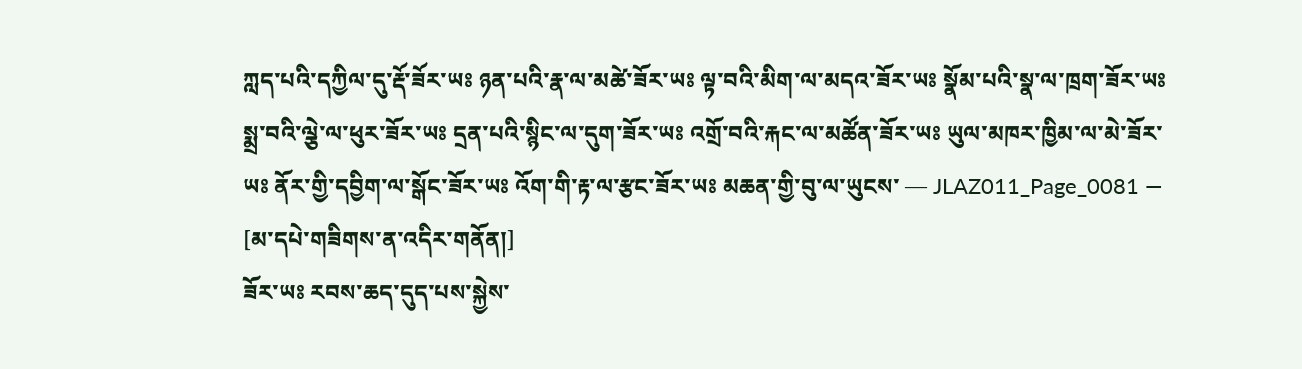ཀླད་པའི་དཀྱིལ་དུ་རྡོ་ཟོར་ཡཿ ཉན་པའི་རྣ་ལ་མཚེ་ཟོར་ཡཿ ལྟ་བའི་མིག་ལ་མདའ་ཟོར་ཡཿ སྣོམ་པའི་སྣ་ལ་ཁྲག་ཟོར་ཡཿ སྨྲ་བའི་ལྕེ་ལ་ཕུར་ཟོར་ཡཿ དྲན་པའི་སྙིང་ལ་དུག་ཟོར་ཡཿ འགྲོ་བའི་རྐང་ལ་མཚོན་ཟོར་ཡཿ ཡུལ་མཁར་ཁྱིམ་ལ་མེ་ཟོར་ཡཿ ནོར་གྱི་དབྱིག་ལ་སྒོང་ཟོར་ཡཿ འོག་གི་རྟ་ལ་རྩང་ཟོར་ཡཿ མཆན་གྱི་བུ་ལ་ཡུངས་ ― JLAZ011_Page_0081 ―
[མ་དཔེ་གཟིགས་ན་འདིར་གནོན།]
ཟོར་ཡཿ རབས་ཆད་དུད་པས་སྐྱེས་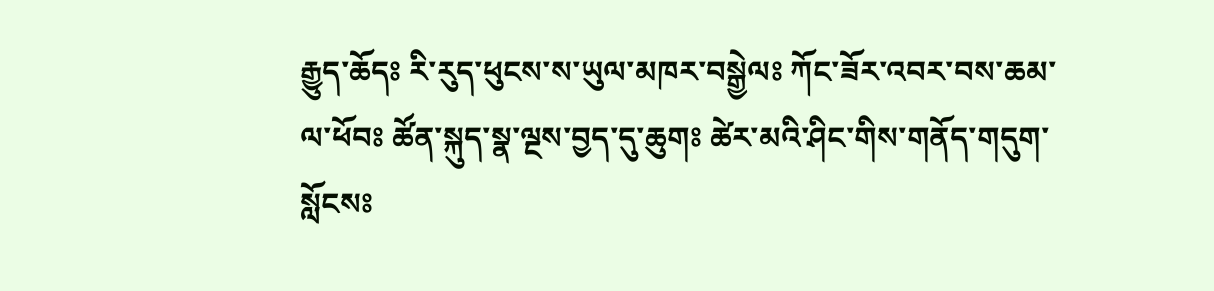རྒྱུད་ཆོདཿ རི་རུད་ཕུངས་ས་ཡུལ་མཁར་བསྒྱེལཿ ཀོང་ཟོར་འབར་བས་ཆམ་ལ་ཕོབཿ ཚོན་སྐུད་སྣ་ལྔས་བྱད་དུ་ཆུགཿ ཚེར་མའི་ཤིང་གིས་གནོད་གདུག་སློངསཿ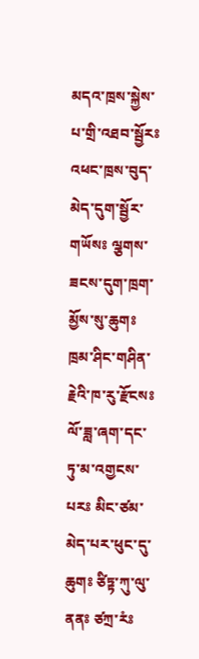མདའ་ཁྲས་སྐྱེས་པ་གྲི་འཐབ་སྦྱོརཿ འཕང་ཁྲས་བུད་མེད་དུག་སྦྱོར་གཡོསཿ ལྕགས་ཟངས་དུག་ཁྲག་མྱོས་སུ་ཆུགཿ ཁྲམ་ཤིང་གཤིན་རྗེའི་ཁ་རུ་རྫོངསཿ ལོ་ཟླ་ཞག་དང་ཏུ་མ་འགྱངས་པརཿ མིང་ཙམ་མེད་པར་ཕུང་དུ་ཆུགཿ ཙིཏྟ་ཀུ་ལུ་ནནཿ ཙཀྲ་རཾཿ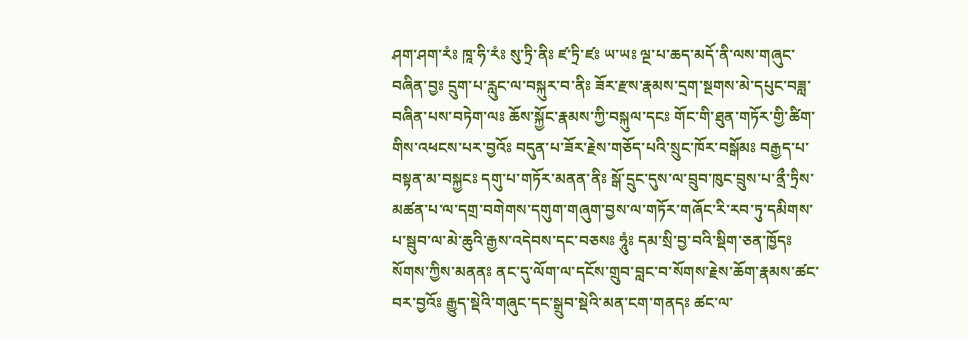ཤག་ཤག་རཾཿ ཁཱ་ཧི་རཾཿ སུ་ཏྲི་ནིཿ ཛ་ཏྲི་ཛཿ ཡ་ཡཿ ལྔ་པ་ཆད་མདོ་ནི་ལས་གཞུང་བཞིན་བྱཿ དྲུག་པ་རླུང་ལ་བསྐུར་བ་ནིཿ ཟོར་རྫས་རྣམས་དྲག་སྔགས་མེ་དཔུང་བཟླ་བཞིན་པས་བཏེག་ལཿ ཆོས་སྐྱོང་རྣམས་ཀྱི་བསྐུལ་དངཿ གོང་གི་ཐུན་གཏོར་གྱི་ཚིག་གིས་འཕངས་པར་བྱའོཿ བདུན་པ་ཟོར་རྗེས་གཅོད་པའི་སྲུང་ཁོར་བསྒོམཿ བརྒྱད་པ་བསྟན་མ་བསྐྱངཿ དགུ་པ་གཏོར་མནན་ནིཿ སྒོ་དྲུང་དུས་ལ་བྲུབ་ཁུང་བྲུས་པ་ནྲྀ་ཏྲིས་མཚན་པ་ལ་དགྲ་བགེགས་དགུག་གཞུག་བྱས་ལ་གཏོར་གཞོང་རི་རབ་ཏུ་དམིགས་པ་སྦུབ་ལ་མེ་ཆུའི་རྒྱས་འདེབས་དང་བཅསཿ ཧཱུཾཿ དམ་སྲི་བྱ་བའི་སྡིག་ཅན་ཁྱོདཿ སོགས་ཀྱིས་མནནཿ ནང་དུ་ལོག་ལ་དངོས་གྲུབ་བླང་བ་སོགས་རྗེས་ཆོག་རྣམས་ཚང་བར་བྱའོཿ རྒྱུད་སྡེའི་གཞུང་དང་སྒྲུབ་སྡེའི་མན་ངག་གནདཿ ཚང་ལ་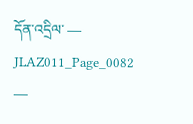དོན་འདྲིལ་ ― JLAZ011_Page_0082 ―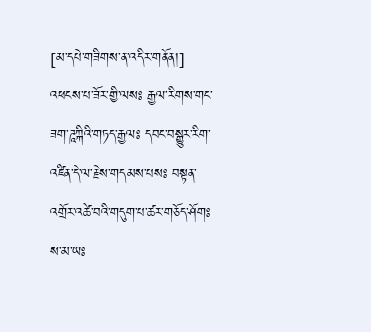[མ་དཔེ་གཟིགས་ན་འདིར་གནོན།]
འཕངས་པ་ཟོར་གྱི་ལསཿ རྒྱལ་རིགས་གང་ཟག་ཌཱཀྐིའི་གཏད་རྒྱལཿ དབང་བསྒྱུར་རིག་འཛིན་དེ་ལ་རྗེས་གདམས་པསཿ བསྟན་འགྲོར་འཚེ་བའི་གདུག་པ་ཚར་གཅོད་ཤོགཿ ས་མ་ཡཿ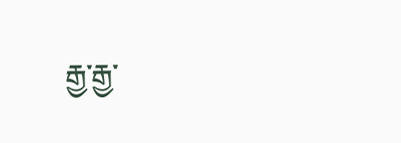རྒྱ་རྒྱ་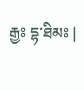རྒྱཿ དྷ་ཐིམཿ |